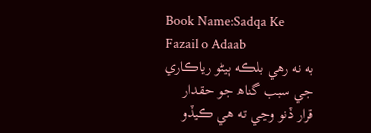Book Name:Sadqa Ke Fazail o Adaab
به نه رهي بلڪه ٻيڻو رياڪاري جي سبب گناھ جو حقدار قرار ڏنو وڃي ته هي ڪيڏو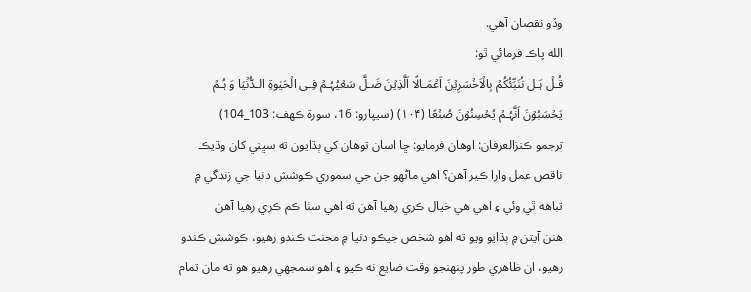وڏو نقصان آهي.
الله پاڪ فرمائي ٿو:
قُـلۡ ہَـل نُنَبِّئُکُمۡ بِالۡاَخۡسَرِیۡنَ اَعۡمَـالًا اَلَّذِیۡنَ ضَـلَّ سَعۡیُہُـمۡ فِـی الۡحَیٰوۃِ الـدُّنۡیَا وَ ہُـمۡ یَحۡسَبُوۡنَ اَنَّہُـمۡ یُحۡسِنُوۡنَ صُنۡعًا (۱۰۴) (سيپارو: 16، سورة ڪهف: 103_104)
ترجمو ڪنزالعرفان: اوهان فرمايو: ڇا اسان توهان کي ٻڌايون ته سڀني کان وڌيڪ ناقص عمل وارا ڪير آهن؟ اهي ماڻهو جن جي سموري ڪوشش دنيا جي زندگي ۾ تباهه ٿي وئي ۽ اهي هي خيال ڪري رهيا آهن ته اهي سٺا ڪم ڪري رهيا آهن
هنن آيتن ۾ ٻڌايو ويو ته اهو شخص جيڪو دنيا ۾ محنت ڪندو رهيو، ڪوشش ڪندو رهيو، ان ظاهري طور پنهنجو وقت ضايع نه ڪيو ۽ اهو سمجهي رهيو هو ته مان تمام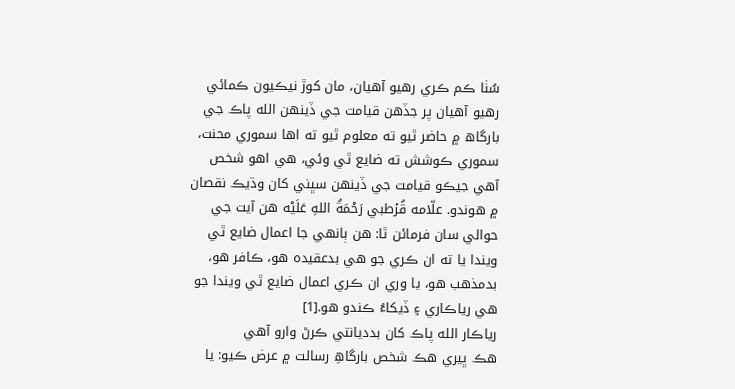سُٺا ڪم ڪري رهيو آهيان، مان کوڙ نيڪيون ڪمائي رهيو آهيان پر جڏهن قيامت جي ڏينهن الله پاڪ جي بارگاھ ۾ حاضر ٿيو ته معلوم ٿيو ته اها سموري محنت، سموري ڪوشش ته ضايع ٿي وئي، هي اهو شخص آهي جيڪو قيامت جي ڏينهن سڀني کان وڌيڪ نقصان ۾ هوندو. علّامه قُرۡطبي رَحْمَةُ اللهِ عَلَيْه هن آيت جي حوالي سان فرمائن ٿا: هن ٻانهي جا اعمال ضايع ٿي ويندا يا ته ان ڪري جو هي بدعقيده هو، ڪافر هو، بدمذهب هو، يا وري ان ڪري اعمال ضايع ٿي ويندا جو هي رياڪاري ۽ ڏيکاءُ ڪندو هو.[1]
رياڪار الله پاڪ کان بدديانتي ڪرڻ وارو آهي
هڪ ڀيري هڪ شخص بارگاھِ رسالت ۾ عرض ڪيو: يا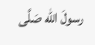رسولَ الله صَلَّى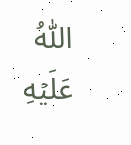اللّٰهُ عَلَيۡهِ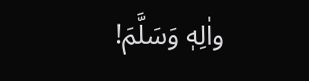واٰلِهٖ وَسَلَّمَ!